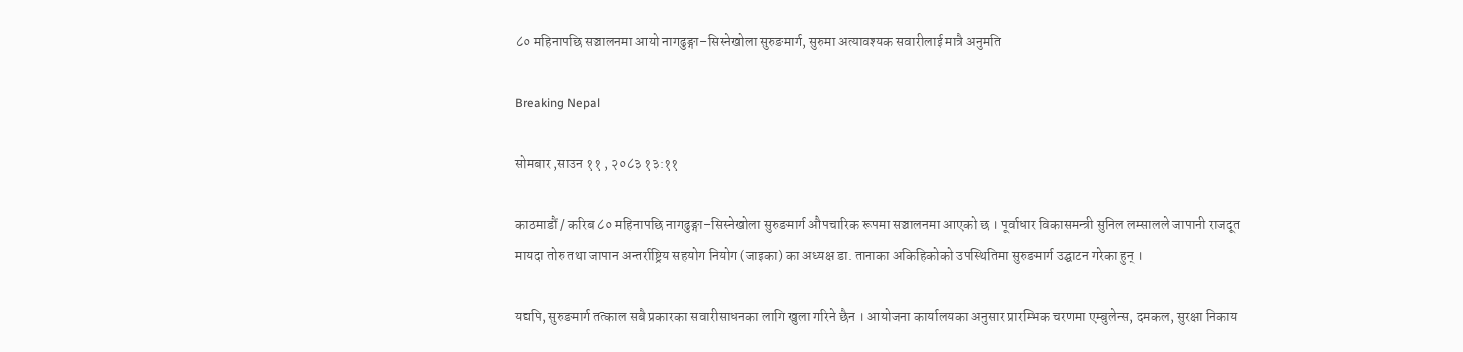८० महिनापछि सञ्चालनमा आयो नागढुङ्गा–सिस्नेखोला सुरुङमार्ग, सुरुमा अत्यावश्यक सवारीलाई मात्रै अनुमति

Breaking Nepal

सोमबार ,साउन ११ , २०८३ १३:११

काठमाडौं / करिब ८० महिनापछि नागढुङ्गा–सिस्नेखोला सुरुङमार्ग औपचारिक रूपमा सञ्चालनमा आएको छ । पूर्वाधार विकासमन्त्री सुनिल लम्सालले जापानी राजदूत मायदा तोरु तथा जापान अन्तर्राष्ट्रिय सहयोग नियोग (जाइका) का अध्यक्ष डा. तानाका अकिहिकोको उपस्थितिमा सुरुङमार्ग उद्घाटन गरेका हुन् ।

यद्यपि, सुरुङमार्ग तत्काल सबै प्रकारका सवारीसाधनका लागि खुला गरिने छैन । आयोजना कार्यालयका अनुसार प्रारम्भिक चरणमा एम्बुलेन्स, दमकल, सुरक्षा निकाय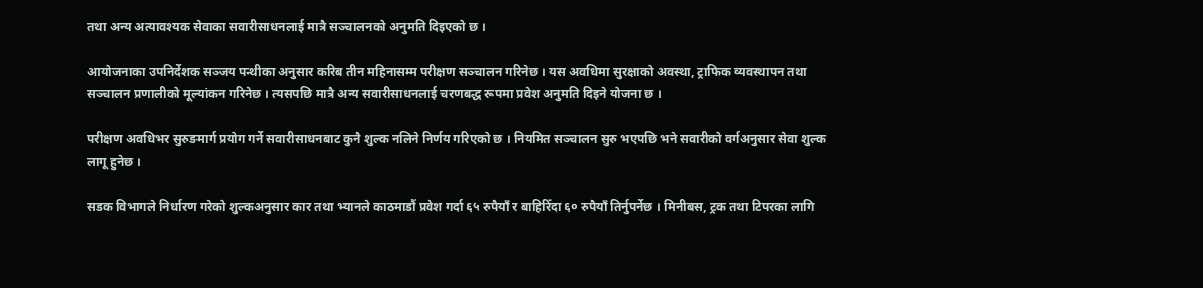तथा अन्य अत्यावश्यक सेवाका सवारीसाधनलाई मात्रै सञ्चालनको अनुमति दिइएको छ ।

आयोजनाका उपनिर्देशक सञ्जय पन्थीका अनुसार करिब तीन महिनासम्म परीक्षण सञ्चालन गरिनेछ । यस अवधिमा सुरक्षाको अवस्था, ट्राफिक व्यवस्थापन तथा सञ्चालन प्रणालीको मूल्यांकन गरिनेछ । त्यसपछि मात्रै अन्य सवारीसाधनलाई चरणबद्ध रूपमा प्रवेश अनुमति दिइने योजना छ ।

परीक्षण अवधिभर सुरुङमार्ग प्रयोग गर्ने सवारीसाधनबाट कुनै शुल्क नलिने निर्णय गरिएको छ । नियमित सञ्चालन सुरु भएपछि भने सवारीको वर्गअनुसार सेवा शुल्क लागू हुनेछ ।

सडक विभागले निर्धारण गरेको शुल्कअनुसार कार तथा भ्यानले काठमाडौं प्रवेश गर्दा ६५ रुपैयाँ र बाहिरिँदा ६० रुपैयाँ तिर्नुपर्नेछ । मिनीबस, ट्रक तथा टिपरका लागि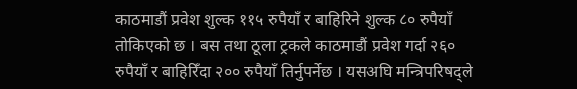काठमाडौं प्रवेश शुल्क ११५ रुपैयाँ र बाहिरिने शुल्क ८० रुपैयाँ तोकिएको छ । बस तथा ठूला ट्रकले काठमाडौं प्रवेश गर्दा २६० रुपैयाँ र बाहिरिँदा २०० रुपैयाँ तिर्नुपर्नेछ । यसअघि मन्त्रिपरिषद्ले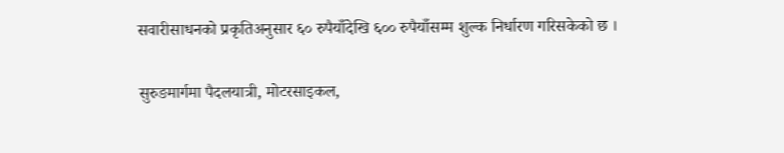सवारीसाधनको प्रकृतिअनुसार ६० रुपैयाँदेखि ६०० रुपैयाँसम्म शुल्क निर्धारण गरिसकेको छ ।

सुरुङमार्गमा पैदलयात्री, मोटरसाइकल,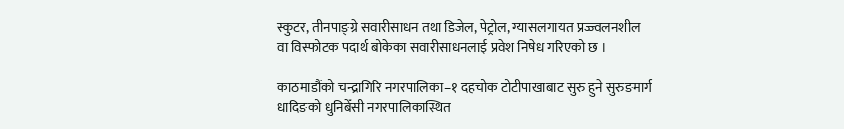स्कुटर, तीनपाङ्ग्रे सवारीसाधन तथा डिजेल, पेट्रोल, ग्यासलगायत प्रज्ज्वलनशील वा विस्फोटक पदार्थ बोकेका सवारीसाधनलाई प्रवेश निषेध गरिएको छ ।

काठमाडौंको चन्द्रागिरि नगरपालिका–१ दहचोक टोटीपाखाबाट सुरु हुने सुरुङमार्ग धादिङको धुनिबेँसी नगरपालिकास्थित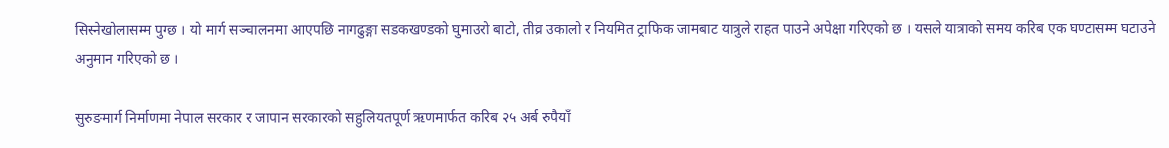सिस्नेखोलासम्म पुग्छ । यो मार्ग सञ्चालनमा आएपछि नागढुङ्गा सडकखण्डको घुमाउरो बाटो, तीव्र उकालो र नियमित ट्राफिक जामबाट यात्रुले राहत पाउने अपेक्षा गरिएको छ । यसले यात्राको समय करिब एक घण्टासम्म घटाउने अनुमान गरिएको छ ।

सुरुङमार्ग निर्माणमा नेपाल सरकार र जापान सरकारको सहुलियतपूर्ण ऋणमार्फत करिब २५ अर्ब रुपैयाँ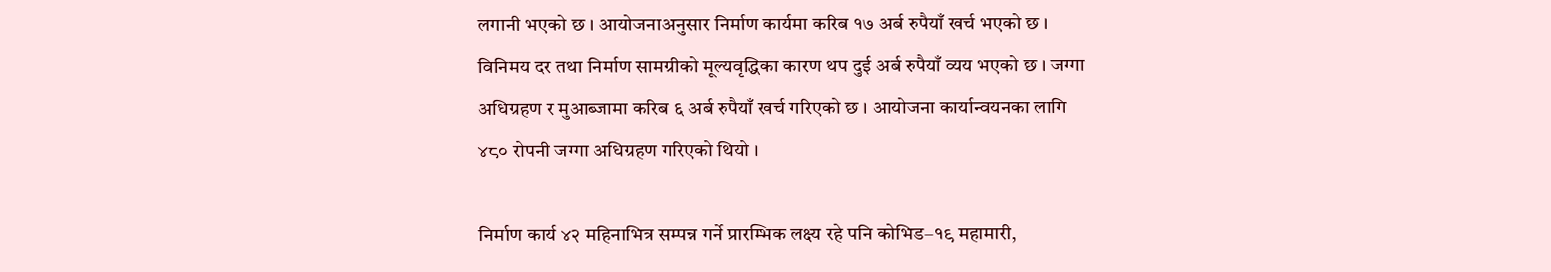लगानी भएको छ । आयोजनाअनुसार निर्माण कार्यमा करिब १७ अर्ब रुपैयाँ खर्च भएको छ । विनिमय दर तथा निर्माण सामग्रीको मूल्यवृद्धिका कारण थप दुई अर्ब रुपैयाँ व्यय भएको छ । जग्गा अधिग्रहण र मुआब्जामा करिब ६ अर्ब रुपैयाँ खर्च गरिएको छ । आयोजना कार्यान्वयनका लागि ४८० रोपनी जग्गा अधिग्रहण गरिएको थियो ।

निर्माण कार्य ४२ महिनाभित्र सम्पन्न गर्ने प्रारम्भिक लक्ष्य रहे पनि कोभिड–१९ महामारी,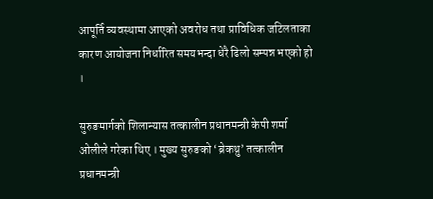आपूर्ति व्यवस्थामा आएको अवरोध तथा प्राविधिक जटिलताका कारण आयोजना निर्धारित समयभन्दा धेरै ढिलो सम्पन्न भएको हो ।

सुरुङमार्गको शिलान्यास तत्कालीन प्रधानमन्त्री केपी शर्मा ओलीले गरेका थिए । मुख्य सुरुङको ‘ब्रेकथ्रु’ तत्कालीन प्रधानमन्त्री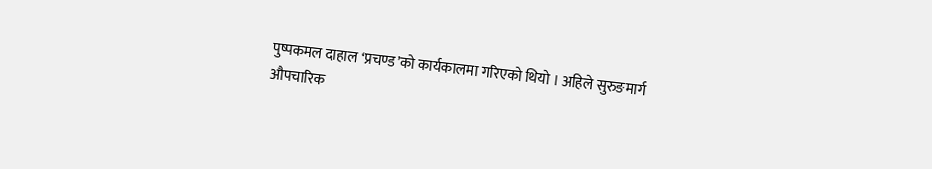पुष्पकमल दाहाल ‘प्रचण्ड’को कार्यकालमा गरिएको थियो । अहिले सुरुङमार्ग औपचारिक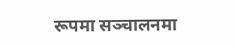रूपमा सञ्चालनमा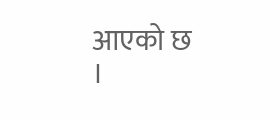आएको छ ।